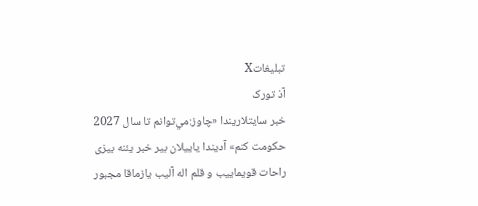تبليغاتX
آذ تورک
خبر سایتلاریندا «چاوز:مي‌توانم تا سال 2027 حكومت كنم» آدیندا یاییلان بیر خبر یئنه بیزی راحات قویماییب و قلم اله آلیب یازماقا مجبور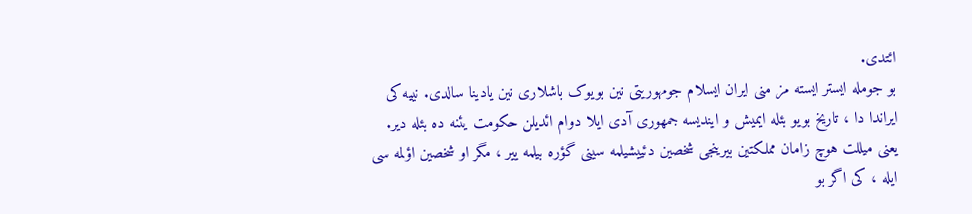ائتدی.
بو جومله ایستر ایسته مز منی ایران ایسلام جومهوریتی نین بویوک باشلاری نین یادینا سالدی. نییه کی ایراندا دا ، تاریخ بویو بئله ایمیش و ایندیسه جمهوری آدی ایلا دوام ائدیلن حکومت یئنه ده بئله دیر. یعنی میللت هوچ زامان مملکتین بیرینجی شخصین دئییشیلمه سینی گؤره بیلمه ییر ، مگر او شخصین اؤلمه سی ایله ، کی اگر بو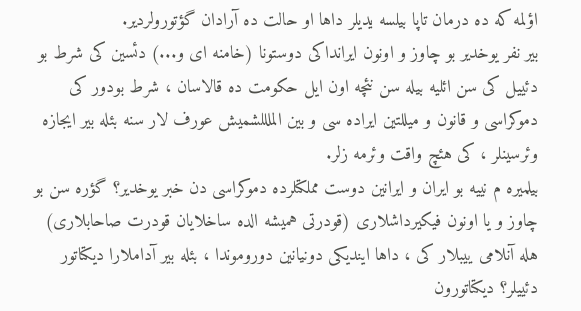اؤلمه که ده درمان تاپا بیلسه یدیلر داها او حالت ده آرادان گؤتورولردیر.
بیر نفر یوخدیر بو چاوز و اونون ایرانداکی دوستونا (خامنه ای و...) دئسین کی شرط بو دئییل کی سن ائلیه بیله سن نئچه اون ایل حکومت ده قالاسان ، شرط بودور کی دموکراسی و قانون و میللتین ایراده سی و بین الملللشمیش عورف لار سنه بئله بیر ایجازه وئرسینلر ، کی هئچ واقت وئرمه زلر.
بیلمیره م نییه بو ایران و ایرانین دوست مملکتلرده دموکراسی دن خبر یوخدیر؟ گؤره سن بو چاوز و یا اونون فیکیرداشلاری (قودرتی همیشه الده ساخلایان قودرت صاحابلاری) هله آنلامی ییبلار کی ، داها ایندیکی دونیانین دوروموندا ، بئله بیر آداملارا دیکتاتور دئییلر؟ دیکتاتورون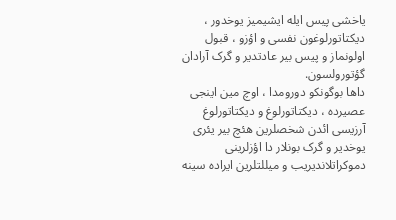یاخشی پیس ایله ایشیمیز یوخدور ، دیکتاتورلوغون نفسی و اؤزو ، قبول اولونماز و پیس بیر عادتدیر و گرک آرادان گؤتورولسون.
داها بوگونکو دورومدا ، اوچ مین اینجی عصیرده ، دیکتاتورلوغ و دیکتاتورلوغ آرزیسی ائدن شخصلرین هئچ بیر یئری یوخدیر و گرک بونلار دا اؤزلرینی دموکراتلاندیریب و میللتلرین ایراده سینه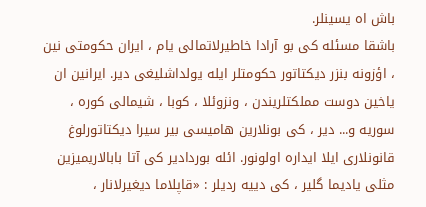باش اه یسینلر.
باشقا مسئله کی بو آرادا خاطیرلاتمالی یام ، ایران حکومتی نین ، اؤزونه بنزر دیکتاتور حکومتلر ایله یولداشلیغی دیر. ایرانین ان یاخین دوست مملکتلریندن ، ونزوئلا ، کوبا ، شیمالی کوره ، سوریه و... دیر ، کی بونلارین هامیسی بیر سیرا دیکتاتورلوغ قانونلاری ایلا ایداره اولونور. ائله بوردادیر کی آتا بابالاریمیزین مثلی یادیما گلیر ، کی دییه ردیلر : «قاپلاما دیغیرلانار ،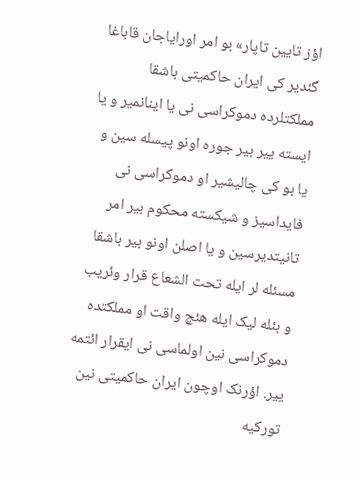اؤز تایین تاپار» بو امر اورایاجان قاباغا گئدیر کی ایران حاکمیتی باشقا مملکتلرده دموکراسی نی یا اینانمیر و یا ایسته ییر بیر جوره اونو پیسله سین و یا بو کی چالیشیر او دموکراسی نی فایداسیز و شیکسته محکوم بیر امر تانیتدیرسین و یا اصلن اونو بیر باشقا مسئله لر ایله تحت الشعاع قرار وئریب و بئله لیک ایله هئچ واقت او مملکتده دموکراسی نین اولماسی نی ایقرار ائتمه ییر. اؤرنک اوچون ایران حاکمیتی نین تورکیه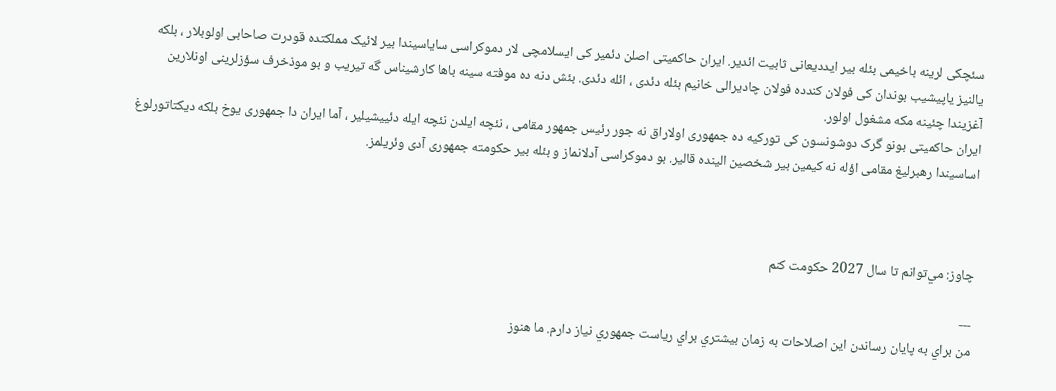سئچکی لرینه باخیمی بئله بیر ایددیعانی ثابیت ائدیر. ایران حاکمیتی اصلن دئمیر کی ایسلامچی لار دموکراسی سایاسیندا بیر لائیک مملکتده قودرت صاحابی اولوبلار ، بلکه یالنیز یاپیشیب بوندان کی فولان کندده فولان چادیرالی خانیم بئله دئدی ، ائله دئدی. بئش دنه ده موفته سینه باها کارشیناس گه تیریب و بو موذخرف سؤزلرینی اونلارین آغزیندا چئینه مکه مشغول اولور.
ایران حاکمیتی بونو گرک دوشونسون کی تورکیه ده جمهوری اولاراق نه جور رئیس جمهور مقامی ، نئچه ایلدن نئچه ایله دئییشیلیر ، آما ایران دا جمهوری یوخ بلکه دیکتاتورلوغ اساسیندا رهبرلیغ مقامی اؤله نه کیمین بیر شخصین الینده قالیر. بو دموکراسی آدلانماز و بئله بیر حکومته جمهوری آدی وئریلمز.



چاوز: مي‌توانم تا سال 2027 حكومت كنم

---
من براي به پايان رساندن اين اصلاحات به زمان بيشتري براي رياست جمهوري نياز دارم. ما هنوز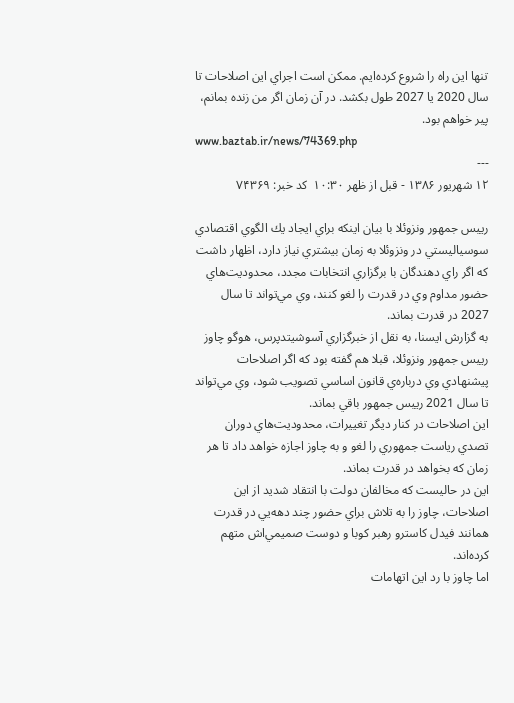تنها اين راه را شروع كرده‌ايم. ممكن است اجراي اين اصلاحات تا سال 2020 يا 2027 طول بكشد. در آن زمان اگر من زنده بمانم، پير خواهم بود.
www.baztab.ir/news/74369.php
---
۱۲ شهريور ۱۳۸۶ - قبل از ظهر ۱۰:۳۰  كد خبر: ۷۴۳۶۹

رييس جمهور ونزوئلا با بيان اينكه براي ايجاد يك الگوي اقتصادي سوسياليستي در ونزوئلا به زمان بيشتري نياز دارد، اظهار داشت كه اگر راي دهندگان با برگزاري انتخابات مجدد، محدوديت‌هاي حضور مداوم وي در قدرت را لغو كنند، وي مي‌تواند تا سال 2027 در قدرت بماند.
به گزارش ايسنا، به نقل از خبرگزاري آسوشيتدپرس، هوگو چاوز رييس جمهور ونزوئلا، قبلا هم گفته بود كه‌ اگر اصلاحات پيشنهادي وي درباره‌ي قانون اساسي تصويب شود، وي مي‌تواند تا سال 2021 رييس جمهور باقي بماند.
اين اصلاحات در كنار ديگر تغييرات، محدوديت‌هاي دوران تصدي رياست جمهوري را لغو و به چاوز اجازه خواهد داد تا هر زمان كه بخواهد در قدرت بماند.
اين در حاليست كه مخالفان دولت با انتقاد شديد از اين اصلاحات، چاوز را به تلاش براي حضور چند دهه‌يي در قدرت همانند فيدل كاسترو رهبر كوبا و دوست صميمي‌اش متهم كرده‌اند.
اما چاوز با رد اين اتهامات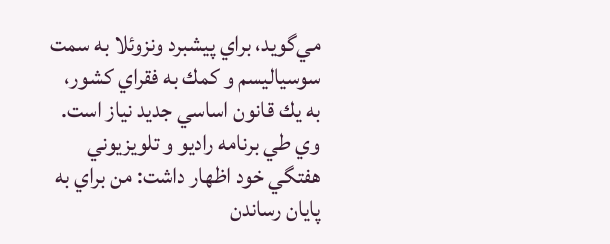مي‌گويد، براي پيشبرد ونزوئلا به سمت سوسياليسم و كمك به فقراي كشور، به يك قانون اساسي جديد نياز است.
وي طي برنامه‌ راديو و تلويزيوني هفتگي خود اظهار داشت: من براي به پايان رساندن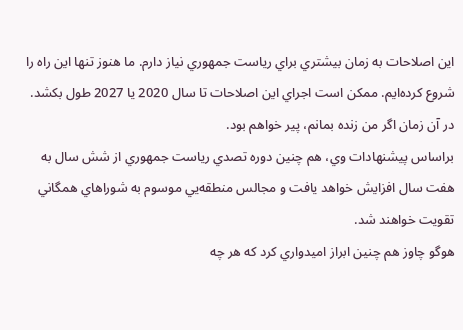اين اصلاحات به زمان بيشتري براي رياست جمهوري نياز دارم. ما هنوز تنها اين راه را شروع كرده‌ايم. ممكن است اجراي اين اصلاحات تا سال 2020 يا 2027 طول بكشد. در آن زمان اگر من زنده بمانم، پير خواهم بود.
براساس پيشنهادات وي، هم چنين دوره تصدي رياست جمهوري از شش سال به هفت سال افزايش خواهد يافت و مجالس منطقه‌يي موسوم به شوراهاي همگاني تقويت خواهند شد.
هوگو چاوز هم چنين ابراز اميدواري كرد كه هر چه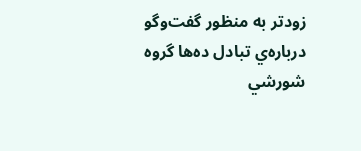زودتر به منظور گفت‌وگو درباره‌ي تبادل ده‌ها گروه شورشي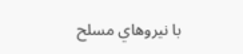با نيروهاي مسلح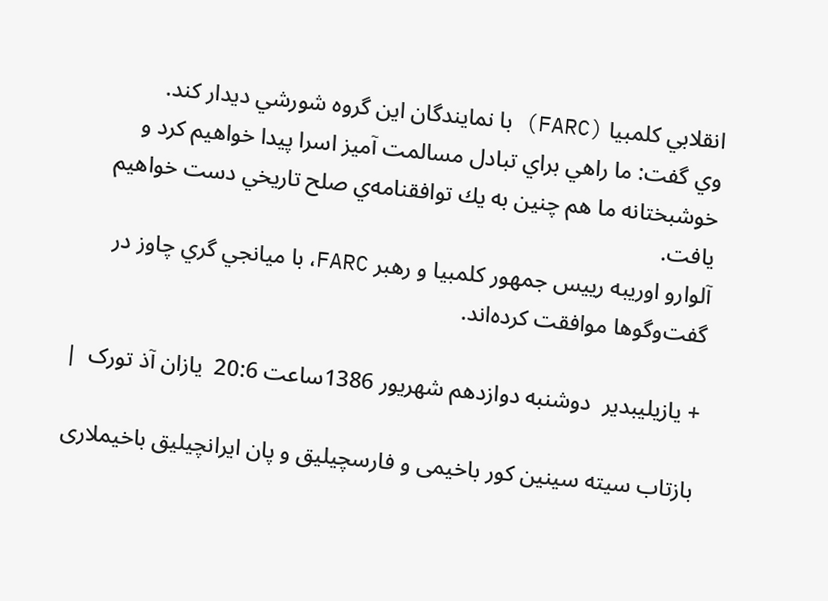انقلابي كلمبيا (FARC) با نمايندگان اين گروه شورشي ديدار كند.
وي گفت: ما راهي براي تبادل مسالمت آميز اسرا پيدا خواهيم كرد و خوشبختانه ما هم چنين به يك توافقنامه‌ي صلح تاريخي دست خواهيم يافت.
آلوارو اوريبه رييس جمهور كلمبيا و رهبر FARC، با ميانجي گري چاوز در گفت‌وگوها موافقت كرده‌اند.

+ یازیلیبدیر  دوشنبه دوازدهم شهریور 1386ساعت 20:6  یازان آذ تورک  |

بازتاب سیته سینین کور باخیمی و فارسچیلیق و پان ایرانچیلیق باخیملاری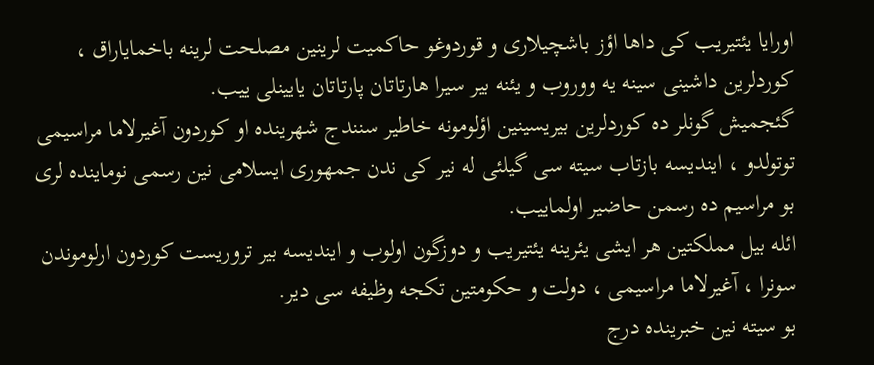اورایا یئتیریب کی داها اؤز باشچیلاری و قوردوغو حاکمیت لرینین مصلحت لرینه باخمایاراق ، کوردلرین داشینی سینه یه ووروب و یئنه بیر سیرا هارتاتان پارتاتان یایینلی ییب.
گئجمیش گونلر ده کوردلرین بیریسینین اؤلومونه خاطیر سنندج شهرینده او کوردون آغیرلاما مراسیمی توتولدو ، ایندیسه بازتاب سیته سی گیلئی له نیر کی ندن جمهوری ایسلامی نین رسمی نوماینده لری بو مراسیم ده رسمن حاضیر اولماییب.
ائله بیل مملکتین هر ایشی یئرینه یئتیریب و دوزگون اولوب و ایندیسه بیر تروریست کوردون ارلوموندن سونرا ، آغیرلاما مراسیمی ، دولت و حکومتین تکجه وظیفه سی دیر.
بو سیته نین خبرینده درج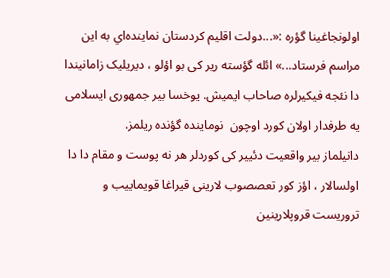اولونجاغینا گؤره :«...دولت اقليم كردستان نماينده‌اي به اين مراسم فرستاد...» ائله گؤسته ریر کی بو اؤلو ، دیریلیک زامانیندا دا نئجه فیکیرلره صاحاب ایمیش. یوخسا بیر جمهوری ایسلامی یه طرفدار اولان کورد اوچون  نوماینده گؤنده ریلمز.
دانیلماز بیر واقعیت دئییر کی کوردلر هر نه پوست و مقام دا دا اولسالار ، اؤز کور تعصصوب لارینی قیراغا قویماییب و تروریست قروپلارینین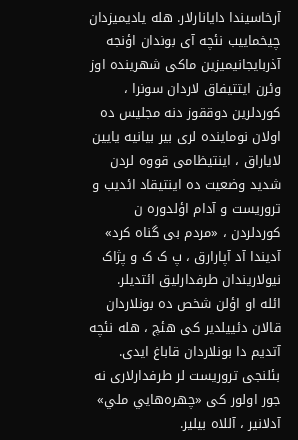آرخاسیندا دایانارلار. هله یادیمیزدان چیخماییب نئچه آی بوندان اؤنجه آذربایجانیمیزین ماکی شهرینده اوز وئرن ایتتیفاق لاردان سونرا ، کوردلرین دوققوز دنه مجلیس ده اولان نوماینده لری بیر بیانیه یایین لایاراق ، اینتیظامی قووه لردن شدید وضعیت ده اینتیقاد ائدیب و تروریست و آدام اؤلدوره ن کوردلردن ، «مردم بی گناه کرد» آدیندا آد آپارارق ، پ ک ک و پژاک نیولاریندان طرفدارلیق ائتدیلر.
ائله او اؤلن شخص ده بونلاردان قالان دئییلدیر کی هئچ ، هله نئچه آتدیم دا بونلاردان قاباغ ایدی. بئلنجی تروریست لر طرفدارلاری نه جور اولور کی «چهره‌‌هايي ملي» آدلانیر ، آللاه بیلیر.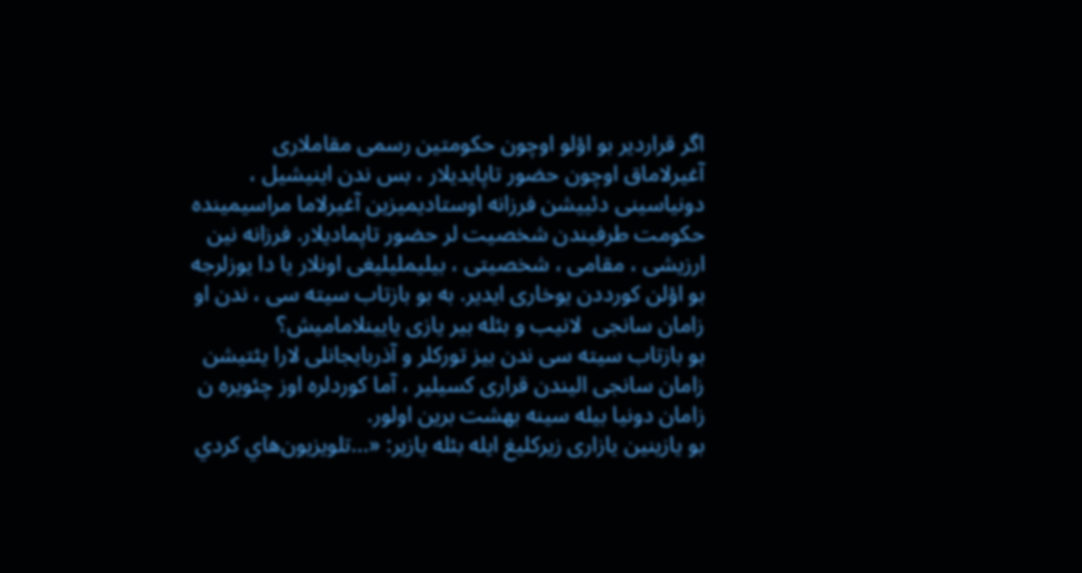اگر قراردیر بو اؤلو اوچون حکومتین رسمی مقاملاری آغیرلاماق اوچون حضور تاپایدیلار ، بس ندن اینیشیل ، دونیاسینی دئییشن فرزانه اوستادیمیزین آغیرلاما مراسیمینده حکومت طرفیندن شخصیت لر حضور تاپمادیلار. فرزانه نین ارزیشی ، مقامی ، شخصیتی ، بیلیملیلیغی اونلار یا دا یوزلرجه بو اؤلن کورددن یوخاری ایدیر. به بو بازتاب سیته سی ، ندن او زامان سانجی  لانیب و بئله بیر یازی یایینلامامیش؟
بو بازتاب سیته سی ندن بیز تورکلر و آذربایجانلی لارا یئتیشن زامان سانجی الیندن قراری کسیلیر ، آما کوردلره اوز چئویره ن زامان دونیا بیله سینه بهشت برین اولور.
بو یازینین یازاری زیرکلیغ ایله بئله یازیر: «...تلويزيون‌هاي كردي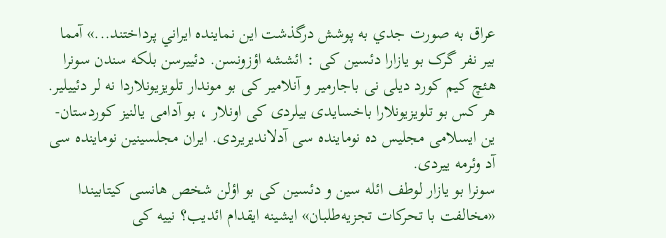عراق به صورت جدي به پوشش درگذشت اين نماينده ايراني پرداختند...» آمما بیر نفر گرک بو یازارا دئسین کی : ائششه اؤزونسن. دئییرسن بلکه سندن سونرا هئچ کیم کورد دیلی نی باجارمیر و آنلامیر کی بو موندار تلویزیونلاردا نه لر دئییلیر. هر کس بو تلویزیونلارا باخسایدی بیلردی کی اونلار ، بو آدامی یالنیز کوردستان-ین ایسلامی مجلیس ده نوماینده سی آدلاندیریردی. ایران مجلسینین نوماینده سی آد وئرمه ییردی.
سونرا بو یازار لوطف ائله سین و دئسین کی بو اؤلن شخص هانسی کیتابیندا «مخالفت با تحركات تجزيه‌طلبان» ایشینه ایقدام ائدیب؟ نییه کی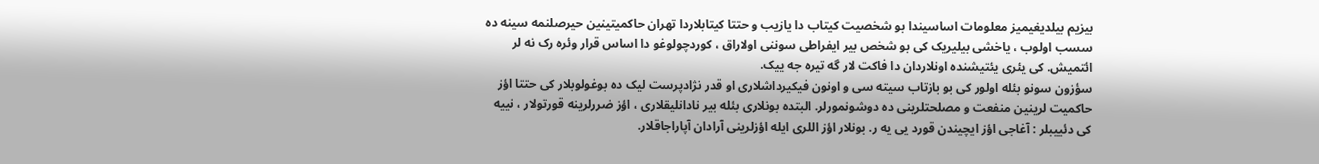بیزیم بیلدیغیمیز معلومات اساسیندا بو شخصیت کیتاب دا یازیب و حتتا کیتابلاردا تهران حاکمیتینین حیرصلنمه سینه ده سسب اولوب ، یاخشی بیلیریک کی بو شخص بیر ایفراطی سوننی اولاراق ، کوردچولوغو دا اساس قرار وئره رک نه لر ائتمیش. کی یئری یئتیشنده اونلاردان دا فاکت لار گه تیره جه ییک.
سؤزون سونو بئله اولور کی بو بازتاب سیته سی و اونون فیکیرداشلاری او قدر نژادپرست لیک ده بوغولوبلار کی حتتا اؤز حاکمیت لرینین منفعت و مصلحتلرینی ده دوشونمورلر. البتده بونلاری بئله بیر نادانلیقلاری ، اؤز ضررلرینه قورتولار ، نییه کی دئییبلر : آغاجی اؤز ایچیندن قورد یی یه ر. بونلار اؤز اللری ایله اؤزلرینی آرادان آپاراجاقلار.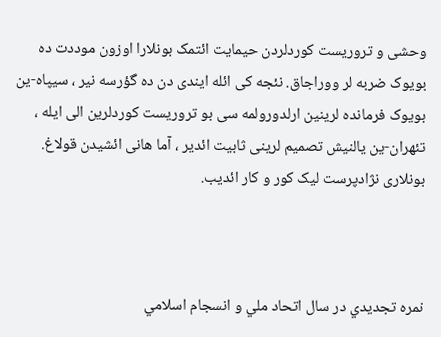وحشی و تروریست کوردلردن حیمایت ائتمک بونلارا اوزون موددت ده بویوک ضربه لر ووراجاق. نئجه کی ائله ایندی دن ده گؤرسه نیر ، سیپاه-ین بویوک فرمانده لرینین ارلدورولمه سی بو تروریست کوردلرین الی ایله ، تئهران-ین یالنیش تصمیم لرینی ثابیت ائدیر ، آما هانی ائشیدن قولاغ. بونلاری نژادپرست لیک کور و کار ائدیب.



نمره تجديدي در سال اتحاد ملي و انسجام اسلامي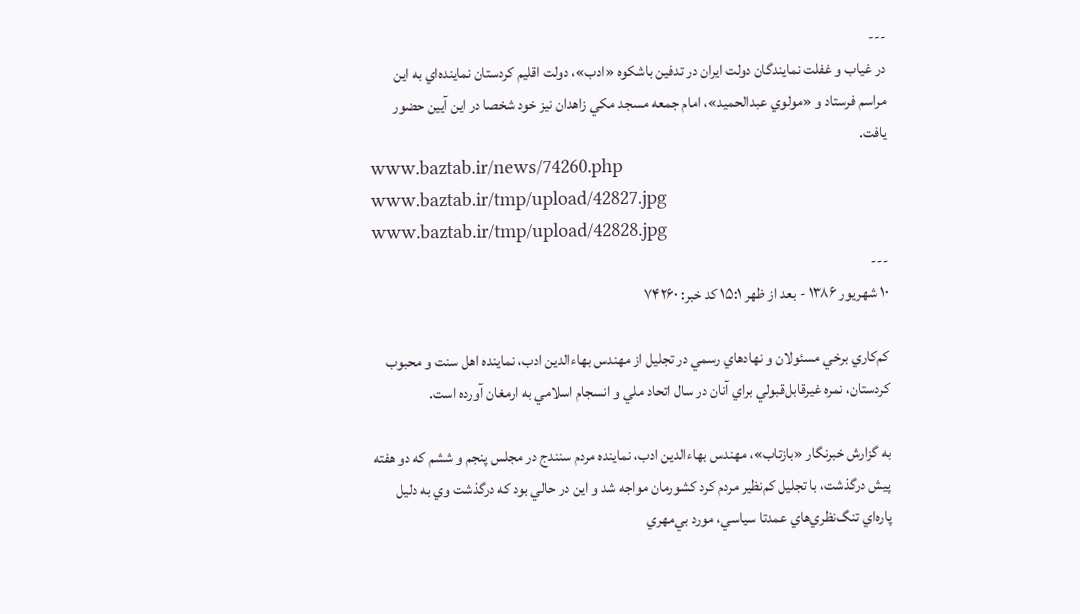---
در غياب و غفلت نمايندگان دولت ايران در تدفين باشكوه «ادب»، دولت اقليم كردستان نماينده‌اي به اين مراسم فرستاد و «مولوي عبدالحميد»، امام جمعه مسجد مكي زاهدان نيز خود شخصا در اين آيين حضور يافت.
www.baztab.ir/news/74260.php
www.baztab.ir/tmp/upload/42827.jpg
www.baztab.ir/tmp/upload/42828.jpg
---
۱۰ شهريور ۱۳۸۶ - بعد از ظهر ۱۵:۱ كد خبر: ۷۴۲۶۰

كم‌كاري برخي مسئولان و نهادهاي رسمي در تجليل از مهندس بهاءالدين ادب، نماينده اهل سنت و محبوب كردستان، نمره غيرقابل‌قبولي براي آنان در سال اتحاد ملي و انسجام اسلامي به ارمغان آورده است.

به گزارش خبرنگار «بازتاب»، مهندس بهاءالدين ادب، نماينده مردم سنندج در مجلس پنجم و ششم كه دو هفته پيش درگذشت، با تجليل كم‌نظير مردم كرد كشورمان مواجه شد و اين در حالي بود كه درگذشت وي به دليل پاره‌اي تنگ‌نظري‌هاي عمدتا سياسي، مورد بي‌مهري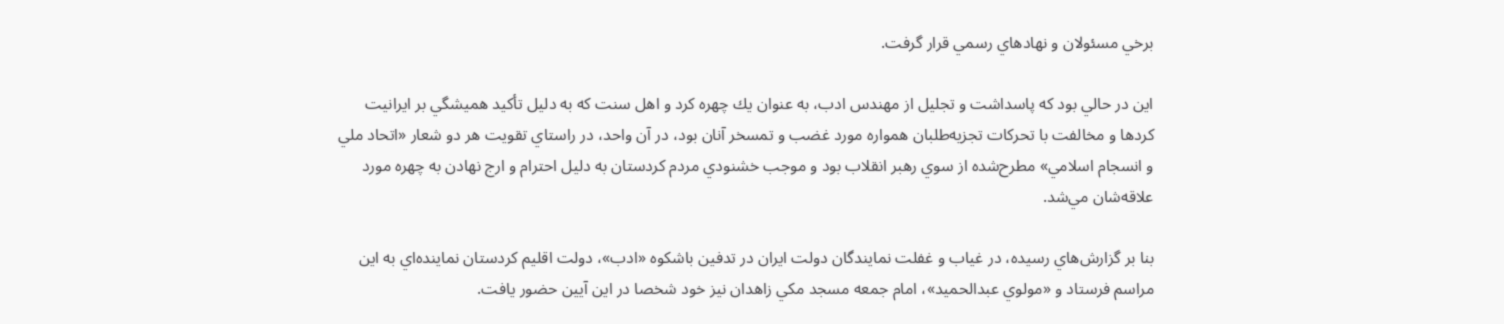برخي مسئولان و نهادهاي رسمي قرار گرفت.

اين در حالي بود كه پاسداشت و تجليل از مهندس ادب، به عنوان يك چهره كرد و اهل سنت كه به دليل تأكيد هميشگي بر ايرانيت كردها و مخالفت با تحركات تجزيه‌طلبان همواره مورد غضب و تمسخر آنان بود، در آن واحد، در راستاي تقويت هر دو شعار «اتحاد ملي و انسجام اسلامي» مطرح‌شده از سوي رهبر انقلاب بود و موجب خشنودي مردم كردستان به دليل احترام و ارج نهادن به چهره مورد علاقه‌شان مي‌شد.

بنا بر گزارش‌هاي رسيده، در غياب و غفلت نمايندگان دولت ايران در تدفين باشكوه «ادب»، دولت اقليم كردستان نماينده‌اي به اين مراسم فرستاد و «مولوي عبدالحميد»، امام جمعه مسجد مكي زاهدان نيز خود شخصا در اين آيين حضور يافت.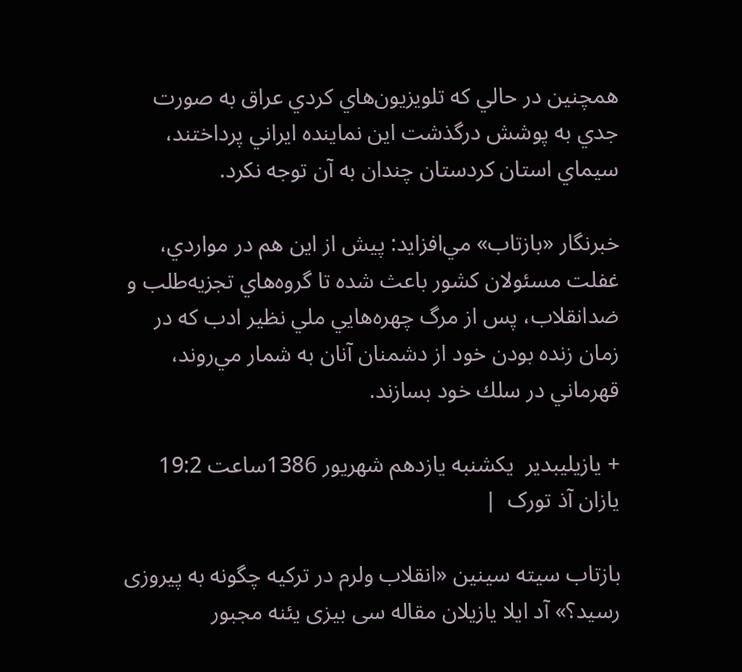همچنين در حالي كه تلويزيون‌هاي كردي عراق به صورت جدي به پوشش درگذشت اين نماينده ايراني پرداختند، سيماي استان كردستان چندان به آن توجه نكرد.

خبرنگار «بازتاب» مي‌افزايد: پيش از اين هم در مواردي، غفلت مسئولان كشور باعث شده تا گروه‌هاي تجزيه‌طلب و ضدانقلاب، پس از مرگ چهره‌‌هايي ملي نظير ادب كه در زمان زنده بودن خود از دشمنان آنان به شمار مي‌روند، قهرماني در سلك خود بسازند.

+ یازیلیبدیر  یکشنبه یازدهم شهریور 1386ساعت 19:2  یازان آذ تورک  |

بازتاب سیته سینین «انقلاب ولرم در ترکيه چگونه به پيروزی رسيد؟» آد ایلا یازیلان مقاله سی بیزی یئنه مجبور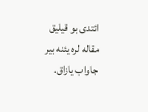ائتدی بو قیلیق مقاله لره یئنه بیر جاواب یازاق.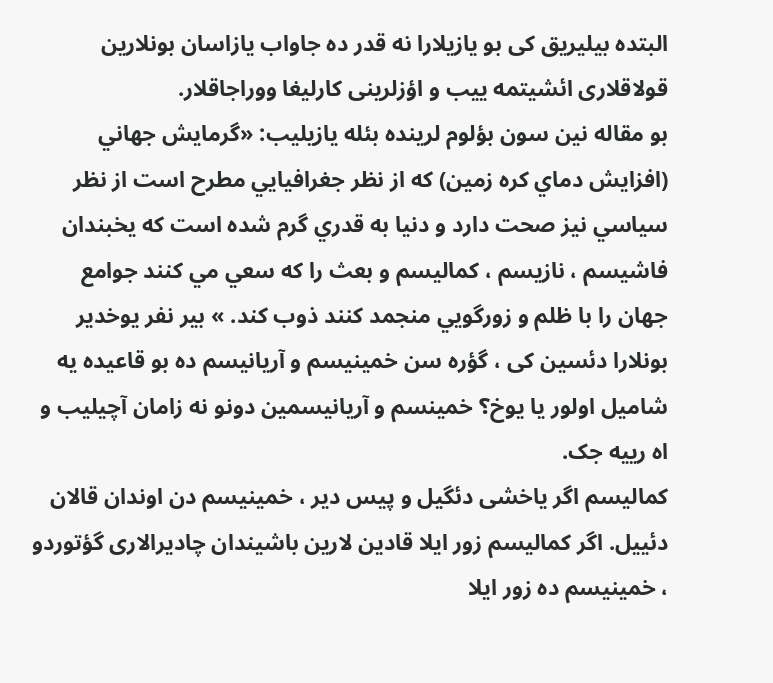البتده بیلیریق کی بو یازیلارا نه قدر ده جاواب یازاسان بونلارین قولاقلاری ائشیتمه ییب و اؤزلرینی کارلیغا ووراجاقلار.
بو مقاله نین سون بؤلوم لرینده بئله یازیلیب: «گرمايش جهاني (افزايش دماي کره زمين) که از نظر جغرافيايي مطرح است از نظر سياسي نيز صحت دارد و دنيا به قدري گرم شده است که يخبندان فاشيسم ، نازيسم ، کماليسم و بعث را که سعي مي کنند جوامع جهان را با ظلم و زورگويي منجمد کنند ذوب کند. » بیر نفر یوخدیر بونلارا دئسین کی ، گؤره سن خمینیسم و آریانیسم ده بو قاعیده یه شامیل اولور یا یوخ؟ خمینسم و آریانیسمین دونو نه زامان آچیلیب و اه رییه جک.
کمالیسم اگر یاخشی دئگیل و پیس دیر ، خمینیسم دن اوندان قالان دئییل. اگر کمالیسم زور ایلا قادین لارین باشیندان چادیرالاری گؤتوردو ، خمینیسم ده زور ایلا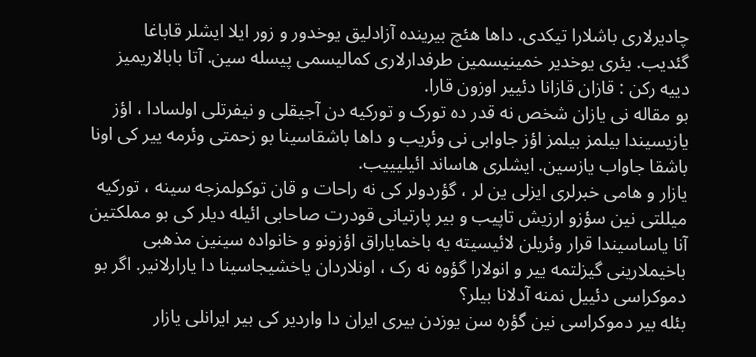چادیرلاری باشلارا تیکدی. داها هئچ بیرینده آزادلیق یوخدور و زور ایلا ایشلر قاباغا گئدیب. یئری یوخدیر خمینیسمین طرفدارلاری کمالیسمی پیسله سین. آتا بابالاریمیز دییه رکن : قازان قازانا دئییر اوزون قارا.
بو مقاله نی یازان شخص نه قدر ده تورک و تورکیه دن آجیقلی و نیفرتلی اولسادا ، اؤز یازیسیندا بیلمز بیلمز اؤز جاوابی نی وئریب و داها باشقاسینا بو زحمتی وئرمه ییر کی اونا باشقا جاواب یازسین. ایشلری هاساند ائیلیییب.
یازار و هامی خبرلری ایزلی ین لر ، گؤردولر کی نه راحات و قان توکولمزجه سینه ، تورکیه میللتی نین سؤزو ارزیش تاپیب و بیر پارتیانی قودرت صاحابی ائیله دیلر کی بو مملکتین آنا یاساسیندا قرار وئریلن لائیسیته یه باخمایاراق اؤزونو و خانواده سینین مذهبی باخیملارینی گیزلتمه ییر و انولارا گؤوه نه رک ، اونلاردان یاخشیجاسینا دا یارارلانیر. اگر بو دموکراسی دئییل نمنه آدلانا بیلر؟
بئله بیر دموکراسی نین گؤره سن یوزدن بیری ایران دا واردیر کی بیر ایرانلی یازار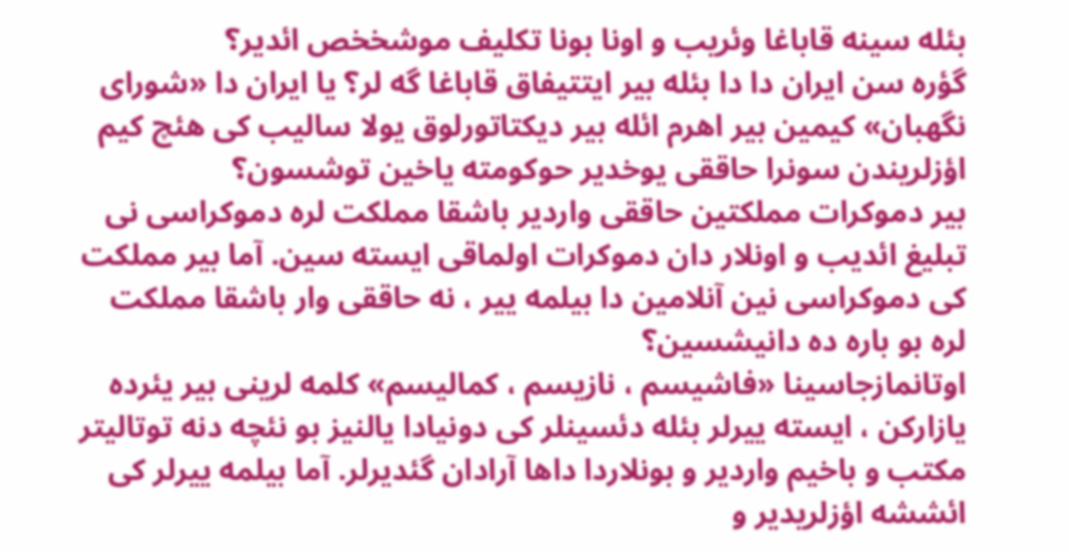بئله سینه قاباغا وئریب و اونا بونا تکلیف موشخخص ائدیر؟
گؤره سن ایران دا دا بئله بیر ایتتیفاق قاباغا گه لر؟ یا ایران دا «شورای نگهبان» کیمین بیر اهرم ائله بیر دیکتاتورلوق یولا سالیب کی هئچ کیم اؤزلریندن سونرا حاققی یوخدیر حوکومته یاخین توشسون؟
بیر دموکرات مملکتین حاققی واردیر باشقا مملکت لره دموکراسی نی تبلیغ ائدیب و اونلار دان دموکرات اولماقی ایسته سین. آما بیر مملکت کی دموکراسی نین آنلامین دا بیلمه ییر ، نه حاققی وار باشقا مملکت لره بو باره ده دانیشسین؟
اوتانمازجاسینا «فاشيسم ، نازيسم ، کماليسم» کلمه لرینی بیر یئرده یازارکن ، ایسته ییرلر بئله دئسینلر کی دونیادا یالنیز بو نئچه دنه توتالیتر مکتب و باخیم واردیر و بونلاردا داها آرادان گئدیرلر. آما بیلمه ییرلر کی ائششه اؤزلریدیر و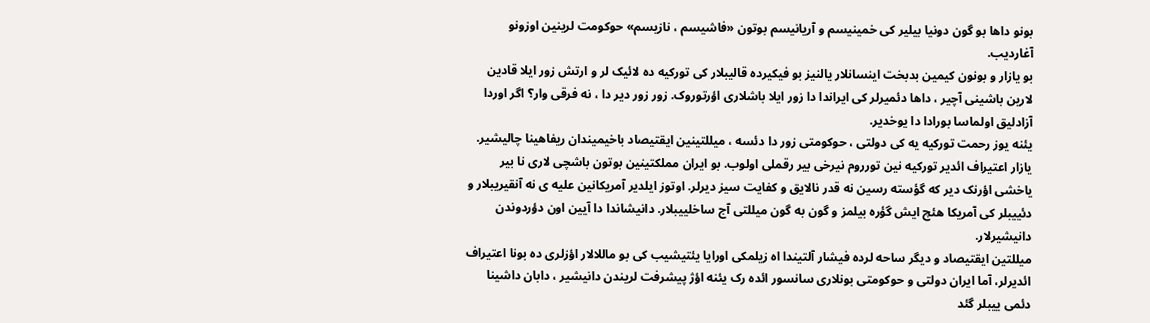بونو داها بو گون دونیا بیلیر کی خمینیسم و آریانیسم بوتون «فاشيسم ، نازيسم» حوکومت لرینین اوزونو آغاردیب.
بو یازار و بونون کیمین بدبخت اینسانلار یالنیز بو فیکیرده قالیبلار کی تورکیه ده لائیک لر و ارتش زور ایلا قادین لارین باشینی آچیر ، داها دئمیرلر کی ایراندا دا زور ایلا باشلاری اؤرتوروک. زور زور دیر دا ، نه فرقی وار؟ اگر اوردا آزادلیق اولماسا بورادا دا یوخدیر.
یئنه یوز رحمت تورکیه یه کی دولتی ، حوکومتی زور دا دئسه ، میللتینین ایقتیصاد باخیمیندان ریفاهینا چالیشیر. یازار اعتیراف ائدیر تورکیه نین تورروم نیرخی بیر رقملی اولوب. بو ایران مملکتینین بوتون باشچی لاری نا بیر یاخشی اؤرنک دیر که گؤسته رسین نه قدر نالایق و کفایت سیز دیرلر. اوتوز ایلدیر آمریکانین علیه ی نه آنقیریبلار و دئییبلر کی آمریکا هئچ ایش گؤره بیلمز و گون به گون میللتی آج ساخلییبلار. دانیشاندا دا آیین اون دؤردوندن دانیشیرلار.
میللتین ایقتیصاد و دیگر ساحه لرده فیشار آلتیندا اه زیلمکی اورایا یئتیشیب کی بو ماللالار اؤزلری ده بونا اعتیراف ائدیرلر، آما ایران دولتی و حوکومتی بونلاری سانسور ائده رک یئنه اؤژ پیشرفت لریندن دانیشیر ، دابان داشینا دئمی ییبلر گئد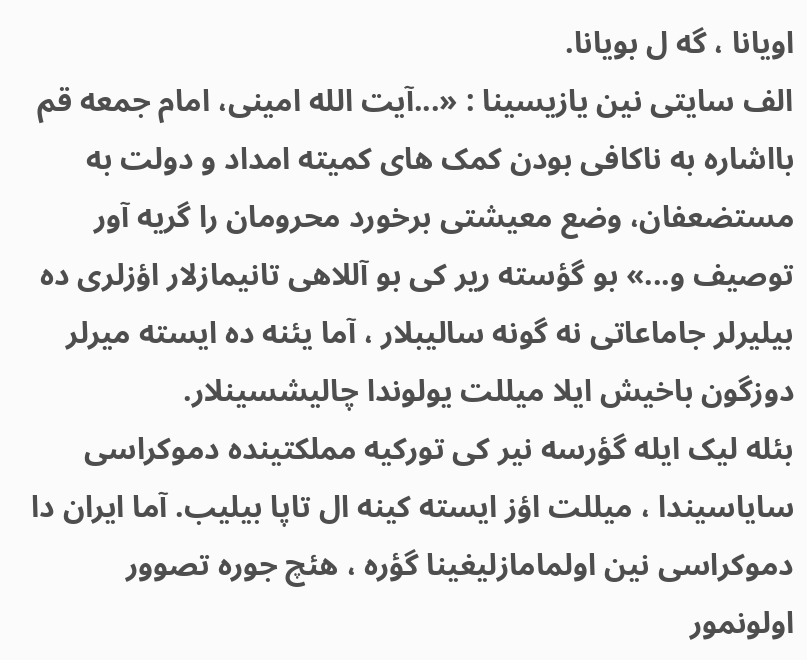اویانا ، گه ل بویانا.
الف سایتی نین یازیسینا : «...آیت الله امینی، امام جمعه قم بااشاره به ناکافی بودن کمک های کمیته امداد و دولت به مستضعفان، وضع معیشتی برخورد محرومان را گریه آور توصیف و...» بو گؤسته ریر کی بو آللاهی تانیمازلار اؤزلری ده بیلیرلر جاماعاتی نه گونه سالیبلار ، آما یئنه ده ایسته میرلر دوزگون باخیش ایلا میللت یولوندا چالیشسینلار.
بئله لیک ایله گؤرسه نیر کی تورکیه مملکتینده دموکراسی سایاسیندا ، میللت اؤز ایسته کینه ال تاپا بیلیب. آما ایران دا دموکراسی نین اولمامازلیغینا گؤره ، هئچ جوره تصوور اولونمور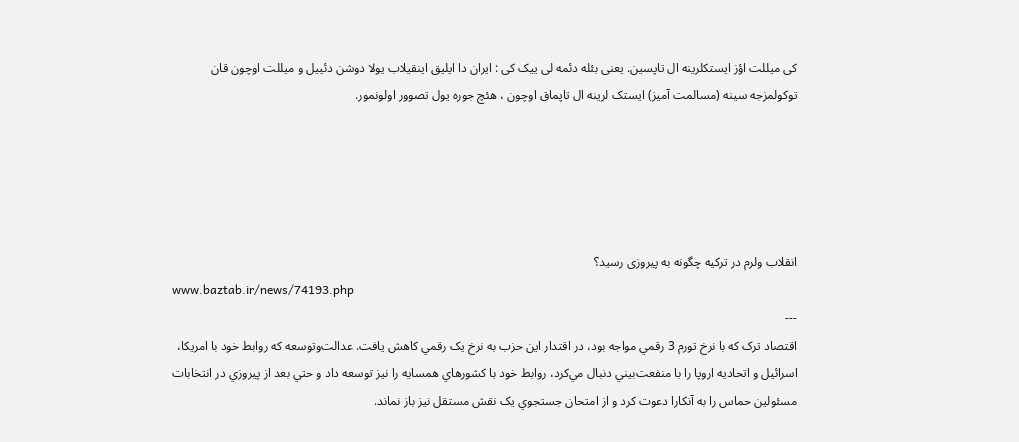کی میللت اؤز ایستکلرینه ال تاپسین. یعنی بئله دئمه لی ییک کی : ایران دا ایلیق اینقیلاب یولا دوشن دئییل و میللت اوچون قان توکولمزجه سینه (مسالمت آمیز) ایستک لرینه ال تاپماق اوچون ، هئچ جوره یول تصوور اولونمور.





انقلاب ولرم در ترکيه چگونه به پيروزی رسيد؟
www.baztab.ir/news/74193.php
---
اقتصاد ترک که با نرخ تورم 3 رقمي مواجه بود، در اقتدار این حزب به نرخ يک رقمي کاهش يافت. عدالت‌وتوسعه که روابط خود با امريکا، اسرائيل و اتحاديه اروپا را با منفعت‌بيني دنبال مي‌کرد، روابط خود با کشورهاي همسايه را نيز توسعه داد و حتي بعد از پيروزي در انتخابات مسئولين حماس را به آنکارا دعوت کرد و از امتحان جستجوي يک نقش مستقل نيز باز نماند.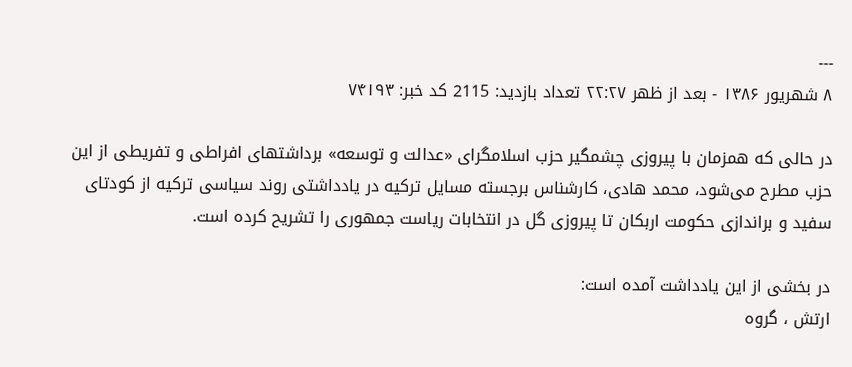---
۸ شهريور ۱۳۸۶ - بعد از ظهر ۲۲:۲۷ تعداد بازديد: 2115 كد خبر: ۷۴۱۹۳

در حالی که همزمان با پیروزی چشمگیر حزب اسلامگرای «عدالت و توسعه» برداشتهای افراطی و تفریطی از این حزب مطرح می‌شود، محمد هادی، کارشناس برجسته مسایل ترکیه در یادداشتی روند سیاسی ترکیه از کودتای سفید و براندازی حکومت اربکان تا پیروزی گل در انتخابات ریاست جمهوری را تشریح کرده است.

در بخشی از این یادداشت آمده است:
ارتش ، گروه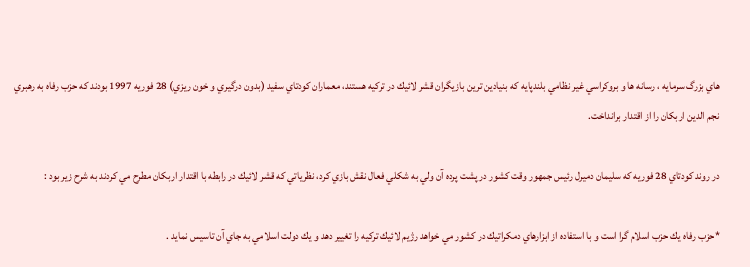هاي بزرگ سرمايه ، رسانه ها و بروكراسي غير نظامي بلندپايه كه بنيادين ترين بازيگران قشر لائيك در تركيه هستند، معماران كودتاي سفيد (بدون درگيري و خون ريزي) 28 فوريه 1997 بودند كه حزب رفاه به رهبري نجم الدين اربكان را از اقتدار برانداخت.

در روند كودتاي 28 فوريه كه سليمان دميرل رئيس جمهور وقت كشور در پشت پرده آن ولي به شكلي فعال نقش بازي كرد، نظرياتي كه قشر لائيك در رابطه با اقتدار اربكان مطرح مي كردند به شرح زير بود :

*حزب رفاه يك حزب اسلام گرا است و با استفاده از ابزارهاي دمكراتيك در كشور مي خواهد رژيم لائيك تركيه را تغيير دهد و يك دولت اسلامي به جاي آن تاسيس نمايد .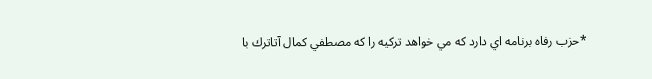*حزب رفاه برنامه اي دارد كه مي خواهد تركيه را كه مصطفي كمال آتاترك با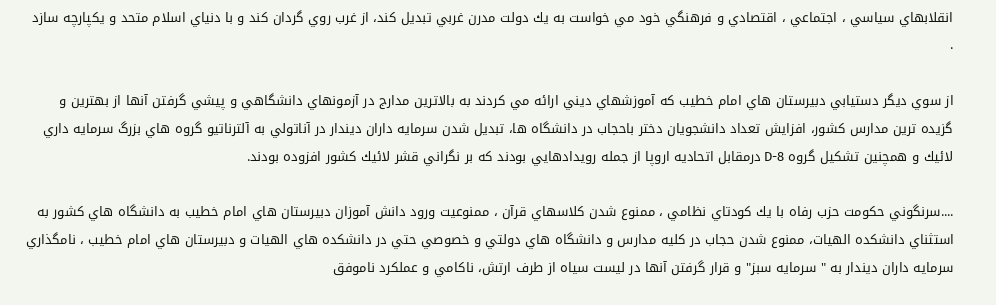انقلابهاي سياسي ، اجتماعي ، اقتصادي و فرهنگي خود مي خواست به يك دولت مدرن غربي تبديل كند، از غرب روي گردان كند و با دنياي اسلام متحد و يكپارچه سازد .

از سوي ديگر دستيابي دبيرستان هاي امام خطيب كه آموزشهاي ديني ارائه مي كردند به بالاترين مدارج در آزمونهاي دانشگاهي و پيشي گرفتن آنها از بهترين و گزيده ترين مدارس كشور، افزايش تعداد دانشجويان دختر باحجاب در دانشگاه ها، تبديل شدن سرمايه داران ديندار در آناتولي به آلترناتيو گروه هاي بزرگ سرمايه داري لائيك و همچنين تشكيل گروه D-8 درمقابل اتحاديه اروپا از جمله رويدادهايي بودند كه بر نگراني قشر لائيك كشور افزوده بودند.

....سرنگوني حكومت حزب رفاه با يك كودتاي نظامي ، ممنوع شدن كلاسهاي قرآن ، ممنوعيت ورود دانش آموزان دبيرستان هاي امام خطيب به دانشگاه هاي كشور به استثناي دانشكده الهيات، ممنوع شدن حجاب در كليه مدارس و دانشگاه هاي دولتي و خصوصي حتي در دانشكده هاي الهيات و دبيرستان هاي امام خطيب ، نامگذاري سرمايه داران ديندار به " سرمايه سبز" و قرار گرفتن آنها در ليست سياه از طرف ارتش، ناکامي و عملکرد ناموفق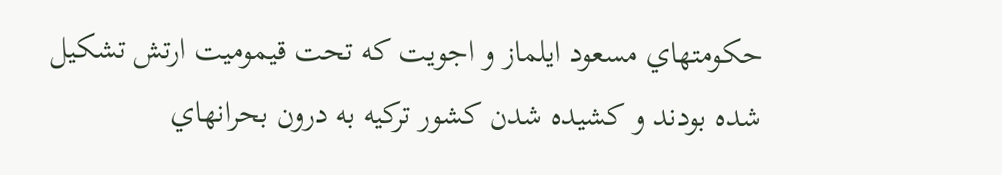حکومتهاي مسعود ايلماز و اجويت که تحت قيموميت ارتش تشکيل شده بودند و کشيده شدن کشور ترکیه به درون بحرانهاي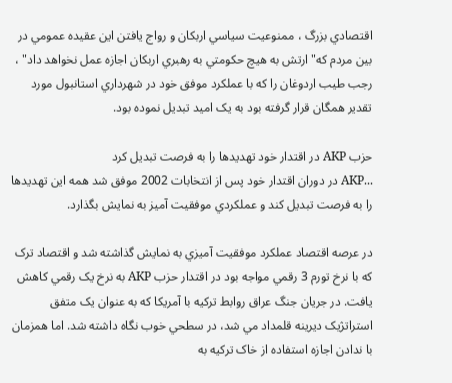اقتصادي بزرگ ، ممنوعيت سياسي اربکان و رواج يافتن اين عقيده عمومي در بين مردم که" ارتش به هيچ حکومتي به رهبري اربکان اجازه عمل نخواهد داد" ، رجب طيب اردوغان را که با عملکرد موفق خود در شهرداري استانبول مورد تقدير همگان قرار گرفته بود به يک اميد تبديل نموده بود.

حزب AKP در اقتدار خود تهديدها را به فرصت تبديل کرد
...AKP در دوران اقتدار خود پس از انتخابات 2002 موفق شد همه اين تهديدها را به فرصت تبديل کند و عملکردي موفقيت آميز به نمايش بگذارد.

در عرصه اقتصاد عملکرد موفقيت آميزي به نمايش گذاشته شد و اقتصاد ترک که با نرخ تورم 3 رقمي مواجه بود در اقتدار حزب AKP به نرخ يک رقمي کاهش يافت. در جريان جنگ عراق روابط ترکيه با آمريکا که به عنوان یک متفق استراتژيک ديرينه قلمداد مي شد، در سطحي خوب نگاه داشته شد. اما همزمان با ندادن اجازه استفاده از خاک ترکيه به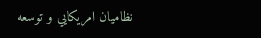نظاميان امريکايي و توسعه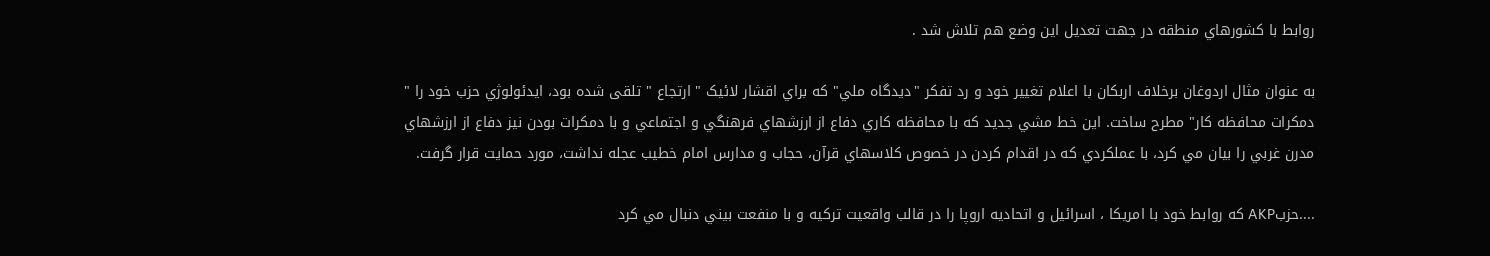روابط با کشورهاي منطقه در جهت تعديل اين وضع هم تلاش شد .

به عنوان مثال اردوغان برخلاف اربکان با اعلام تغيير خود و رد تفکر "ديدگاه ملي" که براي اقشار لائيک " ارتجاع " تلقی شده بود، ايدئولوژي حزب خود را " دمکرات محافظه کار" مطرح ساخت. اين خط مشي جديد که با محافظه کاري دفاع از ارزشهاي فرهنگي و اجتماعي و با دمکرات بودن نيز دفاع از ارزشهاي مدرن غربي را بيان مي کرد، با عملکردي که در اقدام کردن در خصوص کلاسهاي قرآن، حجاب و مدارس امام خطيب عجله نداشت، مورد حمايت قرار گرفت.

....حزبAKP که روابط خود با امريکا ، اسرائيل و اتحاديه اروپا را در قالب واقعيت ترکيه و با منفعت بيني دنبال مي کرد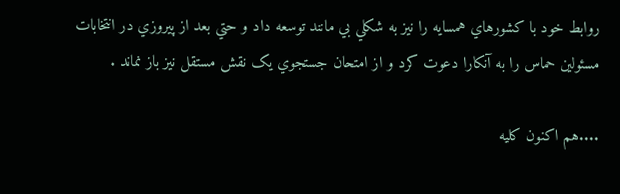روابط خود با کشورهاي همسايه را نيز به شکلي بي مانند توسعه داد و حتي بعد از پيروزي در انتخابات مسئولين حماس را به آنکارا دعوت کرد و از امتحان جستجوي يک نقش مستقل نيز باز نماند .

....هم اکنون کليه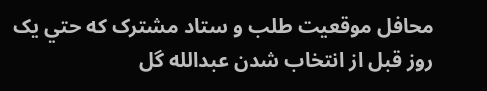محافل موقعيت طلب و ستاد مشترک که حتي يک روز قبل از انتخاب شدن عبدالله گل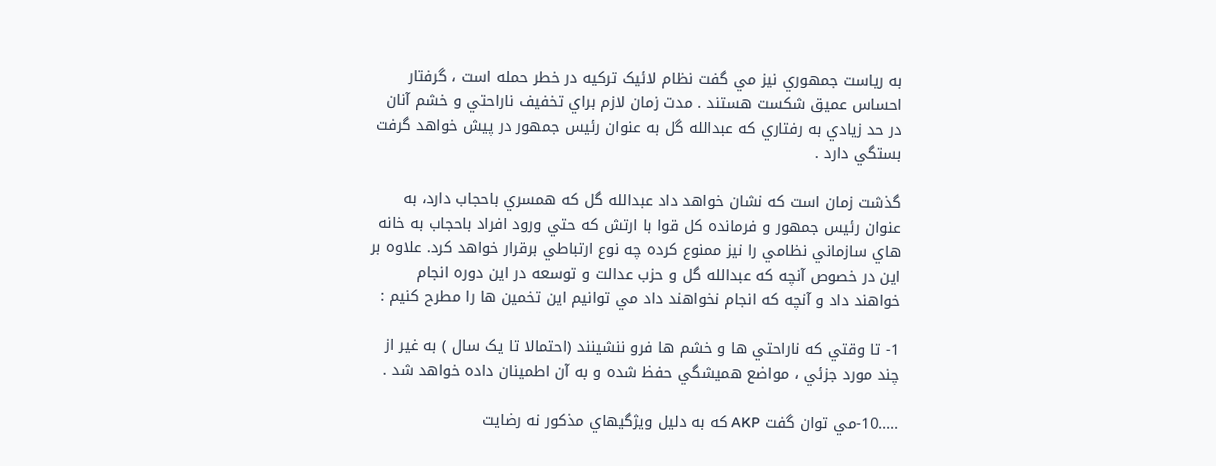به رياست جمهوري نيز مي گفت نظام لائيک ترکيه در خطر حمله است ، گرفتار احساس عميق شکست هستند . مدت زمان لازم براي تخفيف ناراحتي و خشم آنان در حد زيادي به رفتاري که عبدالله گل به عنوان رئيس جمهور در پيش خواهد گرفت بستگي دارد .

گذشت زمان است که نشان خواهد داد عبدالله گل که همسري باحجاب دارد، به عنوان رئيس جمهور و فرمانده کل قوا با ارتش که حتي ورود افراد باحجاب به خانه هاي سازماني نظامي را نيز ممنوع کرده چه نوع ارتباطي برقرار خواهد کرد. علاوه بر اين در خصوص آنچه که عبدالله گل و حزب عدالت و توسعه در اين دوره انجام خواهند داد و آنچه که انجام نخواهند داد مي توانيم اين تخمين ها را مطرح کنيم :

1- تا وقتي که ناراحتي ها و خشم ها فرو ننشينند (احتمالا تا يک سال ) به غير از چند مورد جزئي ، مواضع هميشگي حفظ شده و به آن اطمينان داده خواهد شد .

.....10-مي توان گفت AKP که به دليل ويژگيهاي مذکور نه رضايت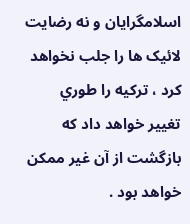اسلامگرايان و نه رضايت لائيک ها را جلب نخواهد کرد ، ترکيه را طوري تغيير خواهد داد که بازگشت از آن غير ممکن خواهد بود .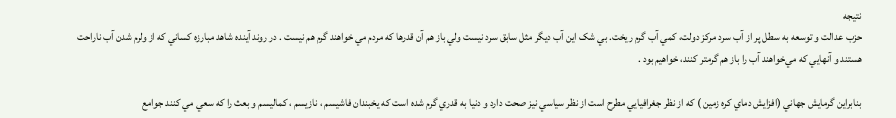نتيجه
حزب عدالت و توسعه به سطل پر از آب سرد مرکز دولت، کمي آب گرم ريخت. بي شک اين آب ديگر مثل سابق سرد نيست ولي باز هم آن قدرها که مردم مي خواهند گرم هم نيست . در روند آينده شاهد مبارزه کساني که از ولرم شدن آب ناراحت هستند و آنهايي که مي‌خواهند آب را باز هم گرمتر کنند، خواهيم بود .

بنابراين گرمايش جهاني (افزايش دماي کره زمين ) که از نظر جغرافيايي مطرح است از نظر سياسي نيز صحت دارد و دنيا به قدري گرم شده است که يخبندان فاشيسم ، نازيسم ، کماليسم و بعث را که سعي مي کنند جوامع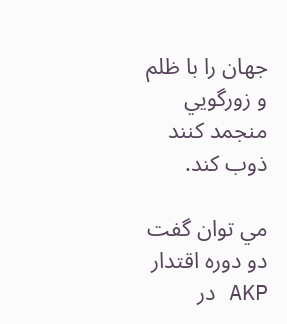جهان را با ظلم و زورگويي منجمد کنند ذوب کند.

مي توان گفت دو دوره اقتدار AKP در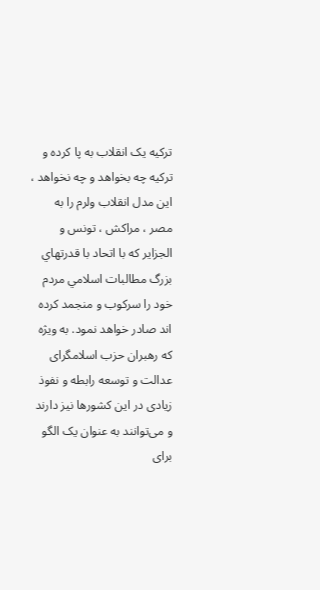ترکيه يک انقلاب به پا کرده و ترکيه چه بخواهد و چه نخواهد ، اين مدل انقلاب ولرم را به مصر ، مراکش ، تونس و الجزاير که با اتحاد با قدرتهاي بزرگ مطالبات اسلامي مردم خود را سرکوب و منجمد کرده اند صادر خواهد نمود. به ویژه که رهبران حزب اسلامگرای عدالت و توسعه رابطه و نفوذ زیادی در این کشورها نیز دارند و می‌توانند به عنوان یک الگو برای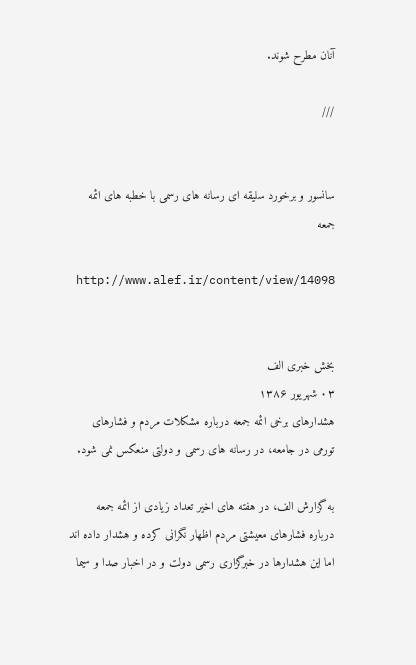آنان مطرح شوند.

///


سانسور و برخورد سلیقه ای رسانه های رسمی با خطبه های ائمه جمعه

 http://www.alef.ir/content/view/14098


بخش خبری الف
۰۳ شهريور ۱۳۸۶
هشدارهای برخی ائمه جمعه درباره مشکلات مردم و فشارهای تورمی در جامعه، در رسانه های رسمی و دولتی منعکس نمی شود.

به گزارش الف، در هفته های اخیر تعداد زیادی از ائمه جمعه درباره فشارهای معیشتی مردم اظهار نگرانی کرده و هشدار داده اند اما این هشدارها در خبرگزاری رسمی دولت و در اخبار صدا و سیما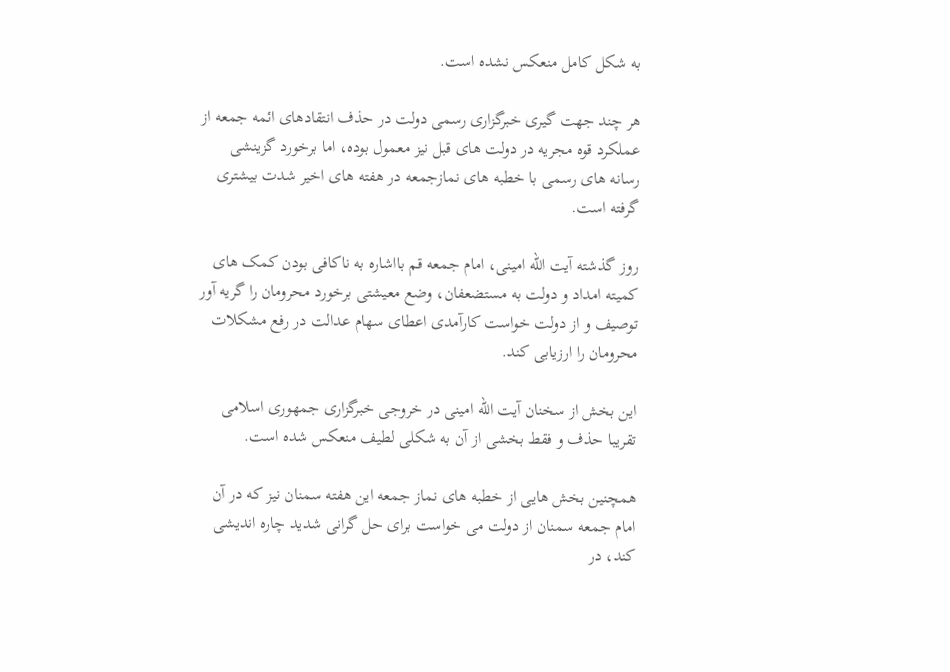به شکل کامل منعکس نشده است.

هر چند جهت گیری خبرگزاری رسمی دولت در حذف انتقادهای ائمه جمعه از عملکرد قوه مجریه در دولت های قبل نیز معمول بوده، اما برخورد گزینشی رسانه های رسمی با خطبه های نمازجمعه در هفته های اخیر شدت بیشتری گرفته است.

روز گذشته آیت الله امینی، امام جمعه قم بااشاره به ناکافی بودن کمک های کمیته امداد و دولت به مستضعفان، وضع معیشتی برخورد محرومان را گریه آور توصیف و از دولت خواست کارآمدی اعطای سهام عدالت در رفع مشکلات محرومان را ارزیابی کند.

این بخش از سخنان آیت الله امینی در خروجی خبرگزاری جمهوری اسلامی تقریبا حذف و فقط بخشی از آن به شکلی لطیف منعکس شده است.

همچنین بخش هایی از خطبه های نماز جمعه این هفته سمنان نیز که در آن امام جمعه سمنان از دولت می خواست برای حل گرانی شدید چاره اندیشی کند، در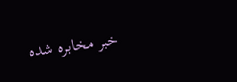خبر مخابره شده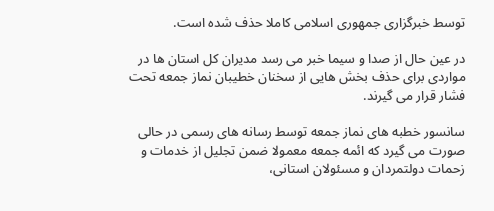توسط خبرگزاری جمهوری اسلامی کاملا حذف شده است.

در عین حال از صدا و سیما خبر می رسد مدیران کل استان ها در مواردی برای حذف بخش هایی از سخنان خطیبان نماز جمعه تحت فشار قرار می گیرند.

سانسور خطبه های نماز جمعه توسط رسانه های رسمی در حالی صورت می گیرد که ائمه جمعه معمولا ضمن تجلیل از خدمات و زحمات دولتمردان و مسئولان استانی،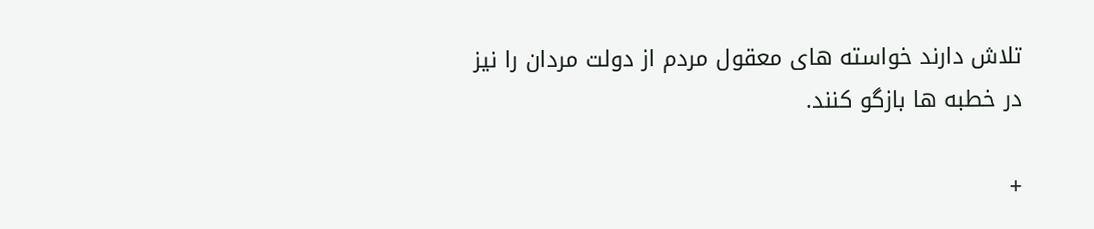تلاش دارند خواسته های معقول مردم از دولت مردان را نیز در خطبه ها بازگو کنند.

+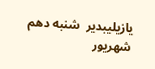یازیلیبدیر  شنبه دهم شهریور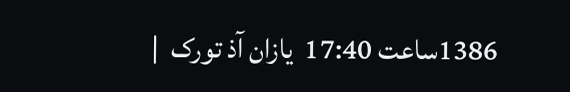1386ساعت 17:40  یازان آذ تورک  |